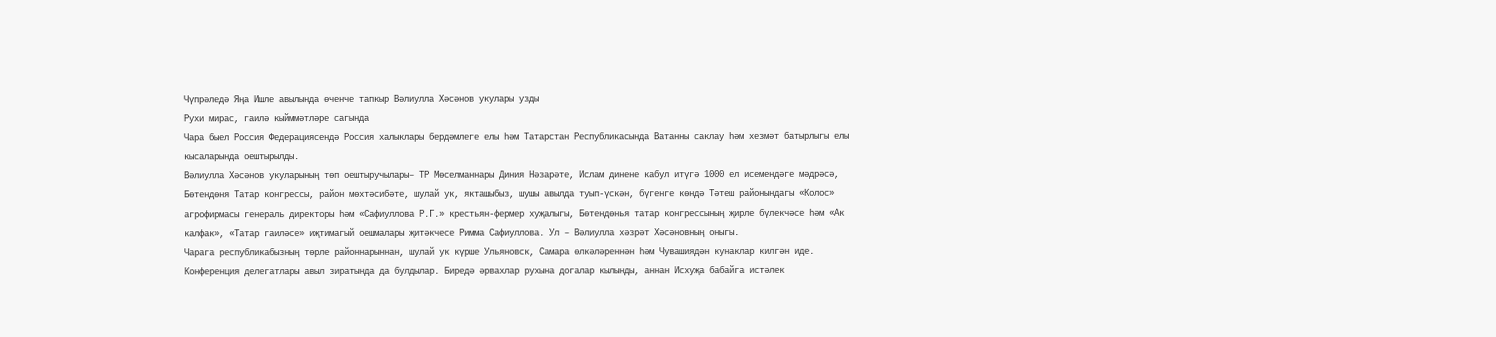Чүпрәледә Яңа Ишле авылында өченче тапкыр Вәлиулла Хәсәнов укулары узды
Рухи мирас, гаилә кыйммәтләре сагында
Чара быел Россия Федерациясендә Россия халыклары бердәмлеге елы һәм Татарстан Республикасында Ватанны саклау һәм хезмәт батырлыгы елы кысаларында оештырылды.
Вәлиулла Хәсәнов укуларының төп оештыручылары– ТР Мөселманнары Диния Нәзарәте, Ислам динене кабул итүгә 1000 ел исемендәге мәдрәсә, Бөтендөня Татар конгрессы, район мөхтәсибәте, шулай ук, якташыбыз, шушы авылда туып-үскән, бүгенге көндә Тәтеш районындагы «Колос» агрофирмасы генераль директоры һәм «Сафиуллова Р.Г.» крестьян-фермер хуҗалыгы, Бөтендөнья татар конгрессының җирле бүлекчәсе һәм «Ак калфак», «Татар гаиләсе» иҗтимагый оешмалары җитәкчесе Римма Сафиуллова. Ул – Вәлиулла хәзрәт Хәсәновның оныгы.
Чарага республикабызның төрле районнарыннан, шулай ук күрше Ульяновск, Самара өлкәләреннән һәм Чувашиядән кунаклар килгән иде. Конференция делегатлары авыл зиратында да булдылар. Биредә әрвахлар рухына догалар кылынды, аннан Исхуҗа бабайга истәлек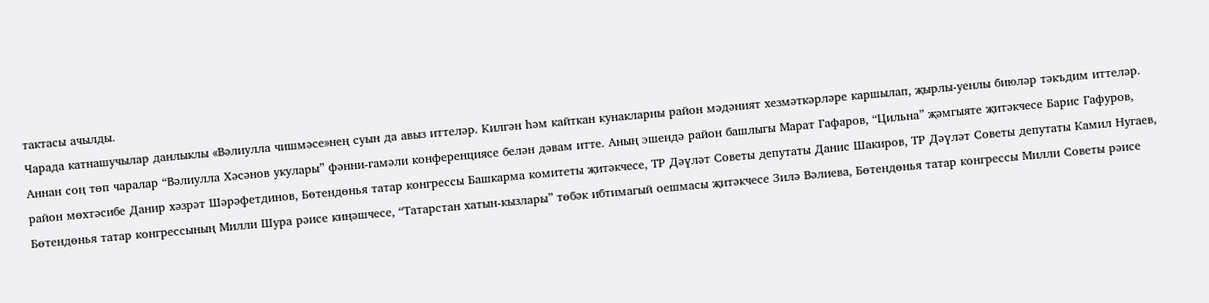тактасы ачылды.
Чарада катнашучылар данлыклы «Вәлиулла чишмәсе»нең суын да авыз иттеләр. Килгән һәм кайткан кунакларны район мәдәният хезмәткәрләре каршылап, җырлы-уенлы биюләр тәкъдим иттеләр.
Аннан соң төп чаралар “Вәлиулла Хәсәнов укулары” фәнни-гамәли конференциясе белән дәвам итте. Аның эшендә район башлыгы Марат Гафаров, “Цильна” җәмгыяте җитәкчесе Барис Гафуров, район мөхтәсибе Данир хәзрәт Шәрәфетдинов, Бөтендөнья татар конгрессы Башкарма комитеты җитәкчесе, ТР Дәүләт Советы депутаты Данис Шакиров, ТР Дәүләт Советы депутаты Камил Нугаев, Бөтендөнья татар конгрессының Милли Шура рәисе киңәшчесе, “Татарстан хатын-кызлары” төбәк ибтимагый оешмасы җитәкчесе Зилә Вәлиева, Бөтендөнья татар конгрессы Милли Советы рәисе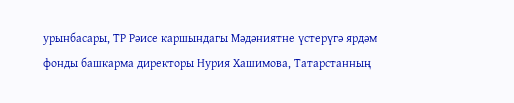урынбасары, ТР Рәисе каршындагы Мәдәниятне үстерүгә ярдәм фонды башкарма директоры Нурия Хашимова, Татарстанның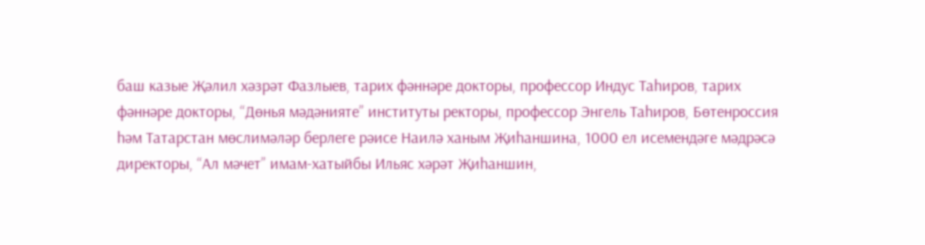баш казые Җәлил хәзрәт Фазлыев, тарих фәннәре докторы, профессор Индус Таһиров, тарих фәннәре докторы, “Дөнья мәдәнияте” институты ректоры, профессор Энгель Таһиров, Бөтенроссия һәм Татарстан мөслимәләр берлеге рәисе Наилә ханым Җиһаншина, 1000 ел исемендәге мәдрәсә директоры, “Ал мәчет” имам-хатыйбы Ильяс хәрәт Җиһаншин,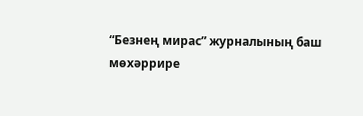“Безнең мирас” журналының баш мөхәррире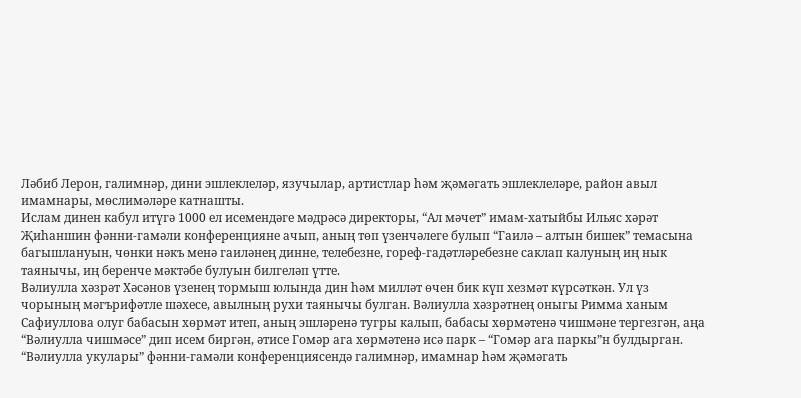Ләбиб Лерон, галимнәр, дини эшлеклеләр, язучылар, артистлар һәм җәмәгать эшлеклеләре, район авыл имамнары, мөслимәләре катнашты.
Ислам динен кабул итүгә 1000 ел исемендәге мәдрәсә директоры, “Ал мәчет” имам-хатыйбы Ильяс хәрәт Җиһаншин фәнни-гамәли конференцияне ачып, аның төп үзенчәлеге булып “Гаилә – алтын бишек” темасына багышлануын, чөнки нәкъ менә гаиләнең динне, телебезне, гореф-гадәтләребезне саклап калуның иң нык таянычы, иң беренче мәктәбе булуын билгеләп үтте.
Вәлиулла хәзрәт Хәсәнов үзенең тормыш юлында дин һәм милләт өчен бик күп хезмәт күрсәткән. Ул үз чорының мәгърифәтле шәхесе, авылның рухи таянычы булган. Вәлиулла хәзрәтнең оныгы Римма ханым Сафиуллова олуг бабасын хөрмәт итеп, аның эшләренә тугры калып, бабасы хөрмәтенә чишмәне тергезгән, аңа “Вәлиулла чишмәсе” дип исем биргән, әтисе Гомәр ага хөрмәтенә исә парк – “Гомәр ага паркы”н булдырган.
“Вәлиулла укулары” фәнни-гамәли конференциясендә галимнәр, имамнар һәм җәмәгать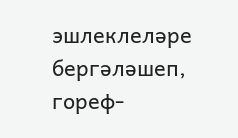эшлеклеләре бергәләшеп, гореф-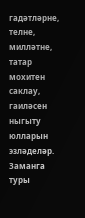гадәтләрне, телне, милләтне, татар мохитен саклау, гаиләсен ныгыту юлларын эзләделәр. Заманга туры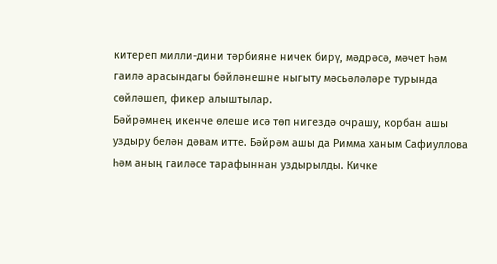китереп милли-дини тәрбияне ничек бирү, мәдрәсә, мәчет һәм гаилә арасындагы бәйләнешне ныгыту мәсьәләләре турында сөйләшеп, фикер алыштылар.
Бәйрәмнең икенче өлеше исә төп нигездә очрашу, корбан ашы уздыру белән дәвам итте. Бәйрәм ашы да Римма ханым Сафиуллова һәм аның гаиләсе тарафыннан уздырылды. Кичке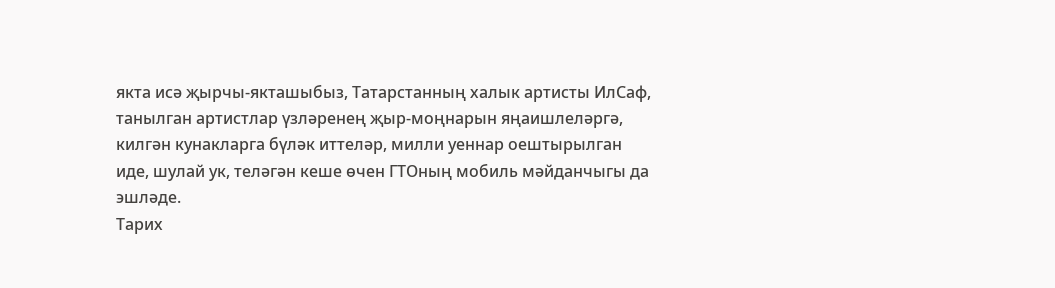якта исә җырчы-якташыбыз, Татарстанның халык артисты ИлСаф, танылган артистлар үзләренең җыр-моңнарын яңаишлеләргә, килгән кунакларга бүләк иттеләр, милли уеннар оештырылган иде, шулай ук, теләгән кеше өчен ГТОның мобиль мәйданчыгы да эшләде.
Тарих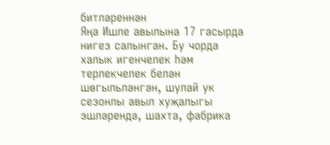битләреннән
Яңа Ишле авылына 17 гасырда нигез салынган. Бу чорда халык игенчелек һәм терлекчелек белән шөгыльләнгән, шулай ук сезонлы авыл хуҗалыгы эшләрендә, шахта, фабрика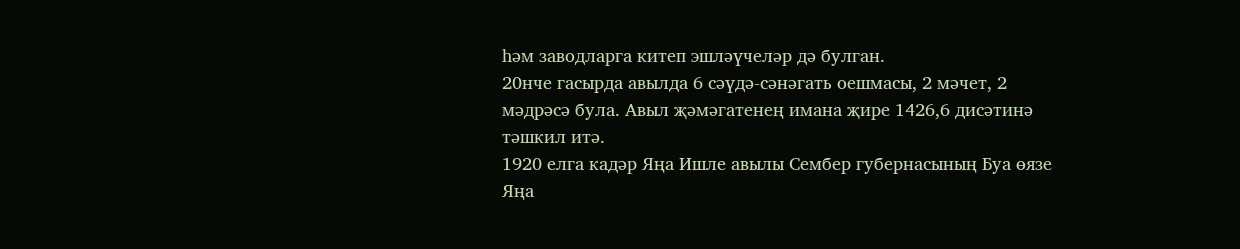һәм заводларга китеп эшләүчеләр дә булган.
20нче гасырда авылда 6 сәүдә-сәнәгать оешмасы, 2 мәчет, 2 мәдрәсә була. Авыл җәмәгатенең имана җире 1426,6 дисәтинә тәшкил итә.
1920 елга кадәр Яңа Ишле авылы Сембер губернасының Буа өязе Яңа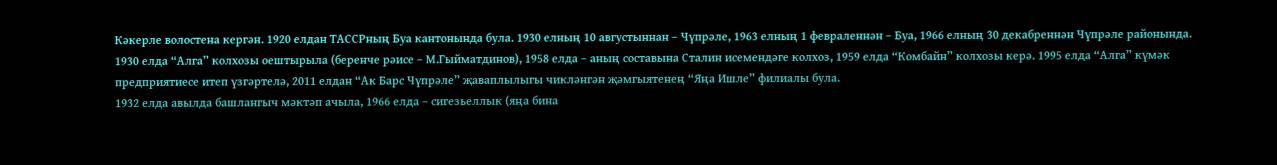Кәкерле волостена кергән. 1920 елдан ТАССРның Буа кантонында була. 1930 елның 10 августыннан – Чүпрәле, 1963 елның 1 февраленнән – Буа, 1966 елның 30 декабреннән Чүпрәле районында.
1930 елда “Алга” колхозы оештырыла (беренче рәисе – М.Гыйматдинов), 1958 елда – аның составына Сталин исемендәге колхоз, 1959 елда “Комбайн” колхозы керә. 1995 елда “Алга” күмәк предприятиесе итеп үзгәртелә, 2011 елдан “Ак Барс Чүпрәле” җаваплылыгы чикләнгән җәмгыятенең “Яңа Ишле” филиалы була.
1932 елда авылда башлангыч мәктәп ачыла, 1966 елда – сигезьеллык (яңа бина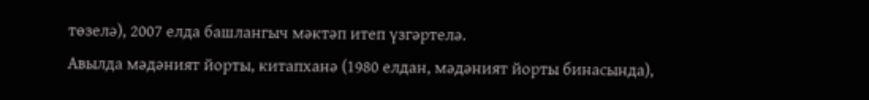төзелә), 2007 елда башлангыч мәктәп итеп үзгәртелә.
Авылда мәдәният йорты, китапханә (1980 елдан, мәдәният йорты бинасында),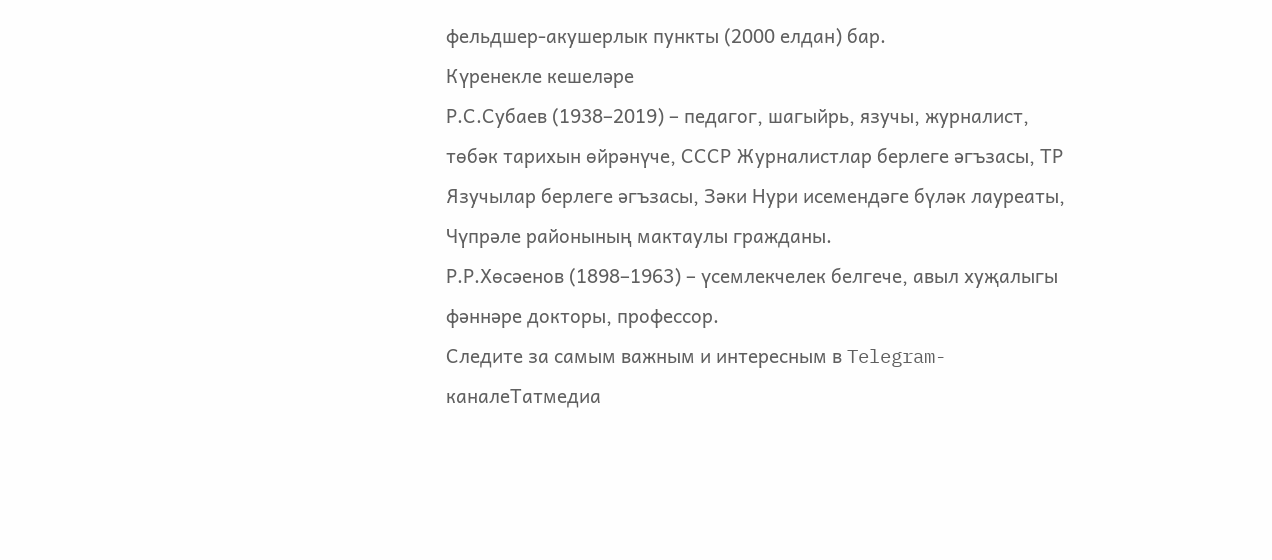фельдшер-акушерлык пункты (2000 елдан) бар.
Күренекле кешеләре
Р.С.Субаев (1938–2019) – педагог, шагыйрь, язучы, журналист, төбәк тарихын өйрәнүче, СССР Журналистлар берлеге әгъзасы, ТР Язучылар берлеге әгъзасы, Зәки Нури исемендәге бүләк лауреаты, Чүпрәле районының мактаулы гражданы.
Р.Р.Хөсәенов (1898–1963) – үсемлекчелек белгече, авыл хуҗалыгы фәннәре докторы, профессор.
Следите за самым важным и интересным в Telegram-каналеТатмедиа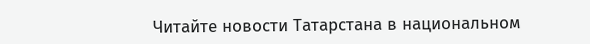Читайте новости Татарстана в национальном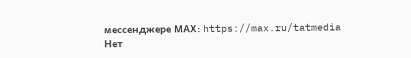мессенджере MАХ: https://max.ru/tatmedia
Нет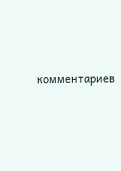комментариев